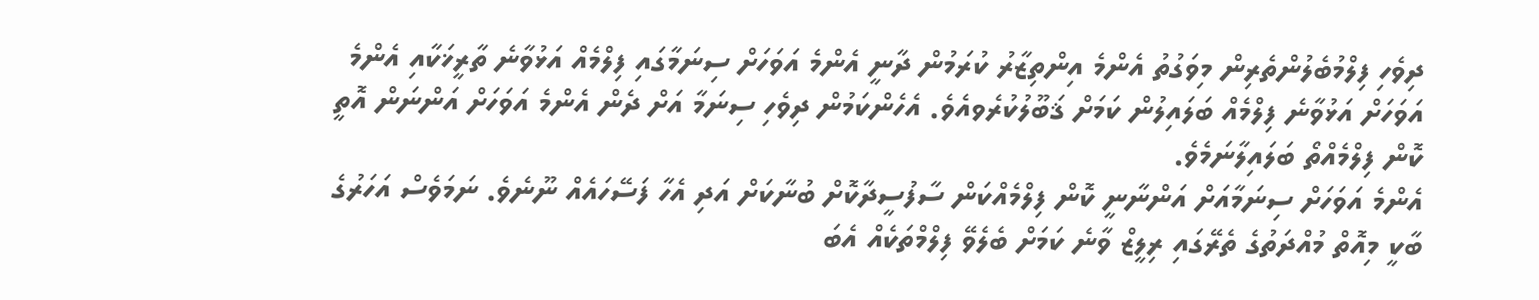ދިވެހި ފިލްމުބެލުންތެރިން މިވަގުތު އެންމެ އިންތިޒާރު ކުރަމުން ދާނީ އެންމެ އަވަހަށް ސިނަމާގައި ފިލްމެއް އަޅުވާނެ ތާރީޚަކާއި އެންމެ އަވަހަށް އަޅުވާނެ ފިލްމެއް ބަލައިލުން ކަމަށް ޤަބޫލުކުރެވއެވެ. އެހެންކަމުން ދިވެހި ސިނަމާ އަށް ދެން އެންމެ އަވަހަށް އަންނަން އޮތީ ކޮން ފިލްމެއްތޯ ބަލައިލާނަމެވެ.
އެންމެ އަވަހަށް ސިނަމާއަށް އަންނާނީ ކޮން ފިލްމެއްކަން ސާފުސީދާކޮށް ބުނާކަށް އަދި އެހާ ފަސޭހައެއް ނޫނެވެ. ނަމަވެސް އަހަރުގެ ބާކީ މިއޮތް މުއްދަތުގެ ތެރޭގައި ރިލީޒް ވާނެ ކަމަށް ބެލެވޭ ފިލްމްތަކެއް އެބަ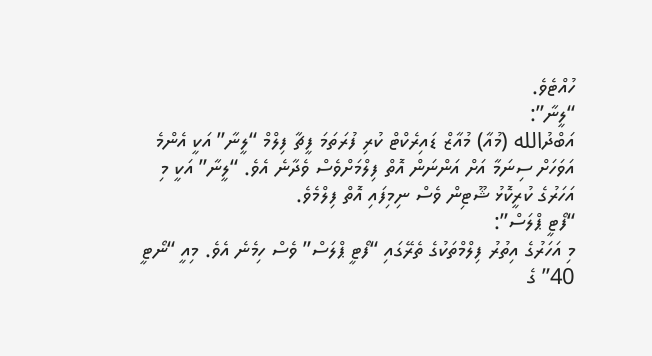ހުއްޓެވެ.
“ލީނާ”:
އަބްދުالله (މުއާ) މުއާޒް ޑައިރެކްޓް ކުރި ފުރަތަމަ ފީޗާ ފިލްމް “ލީނާ” އަކީ އެންމެ އަވަހަށް ސިނަމާ އަށް އަންނަން އޮތް ފިލްމަށްވެސް ވެދާނެ އެވެ. “ލީނާ” އަކީ މި އަހަރުގެ ކުރީކޮޅު ޝޫޓިން ވެސް ނިމިފައި އޮތް ފިލްމެވެ.
“ފޯޓީ ޕްލަސް”:
މި އަހަރުގެ އިތުރު ފިލްމްތަކުގެ ތެރޭގައި “ފޯޓީ ޕްލަސް” ވެސް ހިމެނެ އެވެ. މިއީ “ނޯޓީ 40” ގެ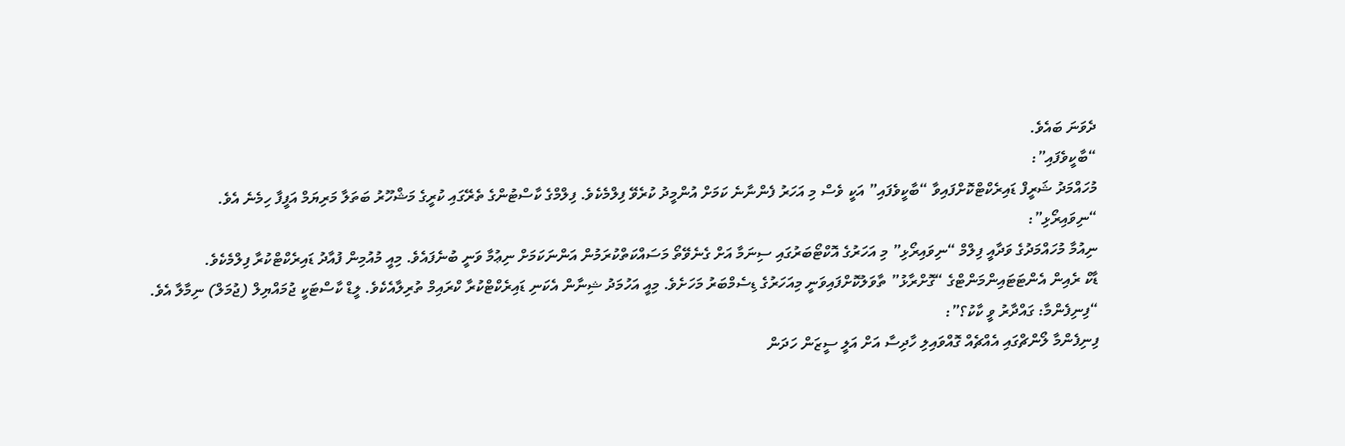ދެވަނަ ބައެވެ.
“ބާކީވެފައި”:
މުހައްމަދު ޝަރީފް ޑައިރެކްޓްކޮށްފައިވާ “ބާކީވެފައި” އަކީ ވެސް މި އަހަރު ފެންނާނެ ކަމަށް އުންމީދު ކުރެވޭ ފިލްމެކެވެ. ފިލްމްގެ ކާސްޓުންގެ ތެރޭގައި ކުރީގެ މަޝްހޫރު ބަތަލާ މަރިޔަމް އަފީފާ ހިމެނެ އެވެ.
“ނިވައިރޯޅި”:
ނިއުމާ މުހައްމަދުގެ ވަދާއީ ފިލްމް “ނިވައިރޯޅި” މި އަހަރުގެ އޮކްޓޯބަރުގައި ސިނަމާ އަށް ގެނެވޭތޯ މަސައްކަތްކުރަމުން އަންނަކަމަށް ނިޢުމާ ވަނީ ބުނެފައެވެ. މިއީ މުއުމިން ފުއާދު ޑައިރެކްޓްކުރާ ފިލްމެކެވެ.
ޑާކް ރެއިން އެންޓަޓައިންމަންޓްގެ “ގޮށްރާޅު” ތާވަލުކޮށްފައިވަނީ މިއަހަރުގެ ޑިސެމްބަރު މަހަށެވެ. މިއީ އަހުމަދު ޝިނާން އެކަނި ޑައިރެކްޓްކުރާ ކްރައިމް ތުރިލާއެކެވެ. ލީޑް ކާސްޓަކީ ޖުމައްޔިލް (ޖުމަލް) ނިމާލާ އެވެ.
“ފިނިފެންމާ: ގައްދާރު ވީ ކާކު؟”:
ފިނިފެންމާ ލޯންޗްގައި އެއްޗެއް ގޮއްވައިލި ހާދިސާ އަށް އަލީ ސީޒަން ހަދަން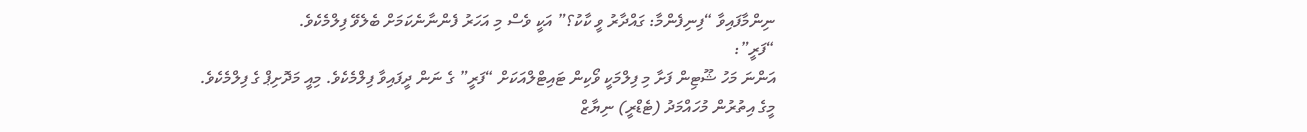ނިންމާފައިވާ “ފިނިފެންމާ: ގައްދާރު ވީ ކާކު؟” އަކީ ވެސް މި އަހަރު ފެންނާނެކަމަށް ބެލެވޭ ފިލްމެކެވެ.
“ފަރީ”:
އަންނަ މަހު ޝޫޓިން ފަށާ މި ފިލްމަކީ ވޯކިން ޓައިޓްލްއަކަށް “ފަރީ” ގެ ނަން ދީފައިވާ ފިލްމެކެވެ. މިއީ މަދޮށިޕް ގެ ފިލްމެކެވެ.
މީގެ އިތުރުން މުހައްމަދު (ޓެޑްރީ) ނިޔާޒް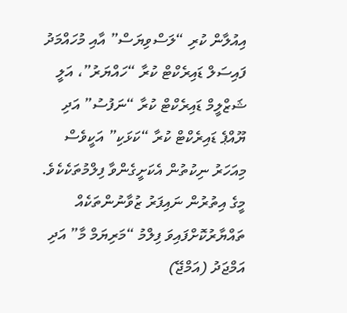އިއުލާން ކުރި “ލަސްވިޔަސް” އާއި މުހައްމަދު ފައިސަލް ޑައިރެކްޓް ކުރާ “ހައްޔަރު”، އަލީ ޝަޒްލީމް ޑައިރެކްޓް ކުރާ “ނަފުސު” އަދި ޔޫއްޕެ ޑައިރެކްޓް ކުރާ “ކަޅަކި” އަކީވެސް މިއަހަރު ނިކުތުން އެކަށީގެންވާ ފިލްމުތަކެކެވެ.
މީގެ އިތުރުން ނައިފަރު ޒުވާނުންތަކެއް ތައްޔާރުކޮށްފައިވަ ފިލްމު “މަރިޔަމް މާ” އަދި އަމްޖަދު (އަމްޖޭ)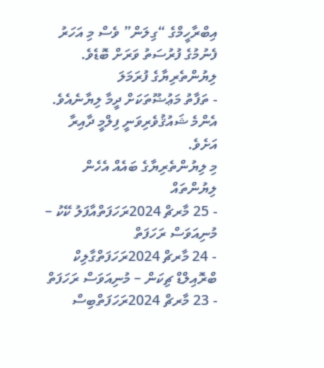އިބްރާހީމްގެ “ގިލަން” ވެސް މި އަހަރު ފެނުމުގެ ފުރުސަތު ވަރަށް ބޮޑެވެ.
ލިޔުންތެރިޔާގެ ފުރަމަލަ
- ތަފާތު މަޢުޟޫތަކަށް ދީމާ ލިޔާނެއެވެ. އެންމެ ޝައުޤުވެރިވަނީ ފިލްމީ ދާއިރާ އަށެވެ.
މި ލިޔުންތެރިޔާގެ ބައެއް އެހެން ލިޔުންތައް
- 25 މާރޗް 2024ރަހަފަތްއާފަލު ކޭކު – މުނިއަވަސް ރަހަފަތް
- 24 މާރޗް 2024ރަހަފަތްގާލިކް ބްރޮއިލްޑް ޗިކަން – މުނިއަވަސް ރަހަފަތް
- 23 މާރޗް 2024ރަހަފަތްބިސް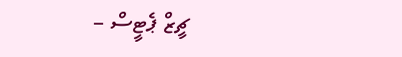ޗީޒް ޕެޓީސް –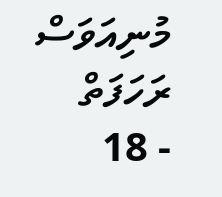މުނިއަވަސް ރަހަފަތް
- 18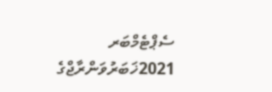ސެޕްޓެމްބަރ 2021ޚަބަރުވަންރާޖްގެ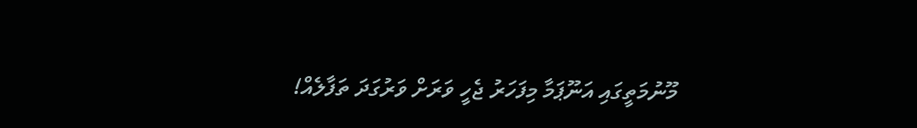މޫނުމަތީގައި އަނޫޕަމާ މިފަހަރު ޖެހީ ވަރަށް ވަރުގަދަ ތަފާލެއް!